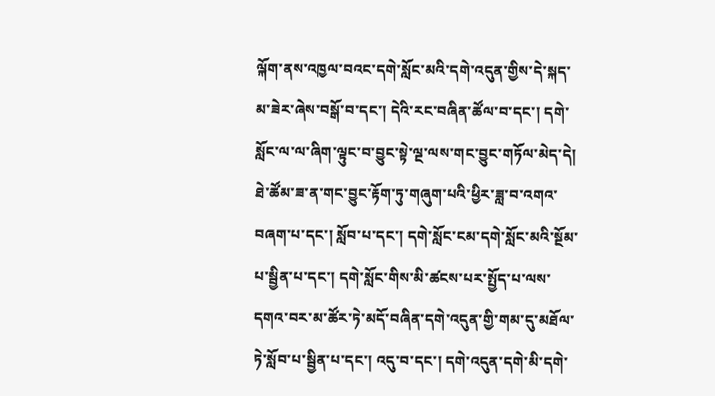ལྐོག་ནས་འཁྱལ་བའང་དགེ་སློང་མའི་དགེ་འདུན་གྱིས་དེ་སྐད་མ་ཟེར་ཞེས་བསྒོ་བ་དང་། དེའི་རང་བཞིན་ཚོལ་བ་དང་། དགེ་སློང་ལ་ལ་ཞིག་ལྟུང་བ་བྱུང་སྟེ་ལྔ་ལས་གང་བྱུང་གཏོལ་མེད་དེ། ཐེ་ཚོམ་ཟ་ན་གང་བྱུང་རྟོག་ཏུ་གཞུག་པའི་ཕྱིར་ཟླ་བ་འགའ་བཞག་པ་དང་། སློབ་པ་དང་། དགེ་སློང་ངམ་དགེ་སློང་མའི་སྔོམ་པ་སྦྱིན་པ་དང་། དགེ་སློང་གིས་མི་ཚངས་པར་སྤྱོད་པ་ལས་དགའ་བར་མ་ཚོར་ཏེ་མདོ་བཞིན་དགེ་འདུན་གྱི་གམ་དུ་མཐོལ་ཏེ་སློབ་པ་སྦྱིན་པ་དང་། འདུ་བ་དང་། དགེ་འདུན་དགེ་མི་དགེ་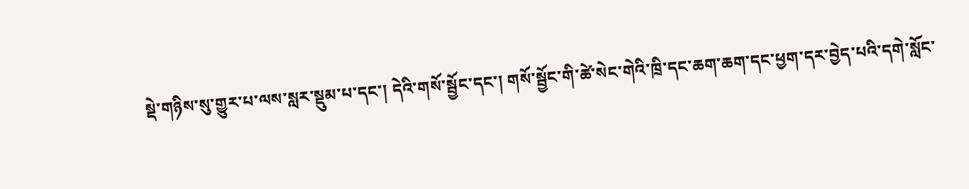སྡེ་གཉིས་སུ་གྱུར་པ་ལས་སླར་སྡུམ་པ་དང་། དེའི་གསོ་སྦྱོང་དང་། གསོ་སྦྱོང་གི་ཚེ་སེང་གེའི་ཁྲི་དང་ཆག་ཆག་དང་ཕྱག་དར་བྱེད་པའི་དགེ་སློང་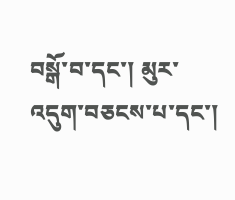བསྒོ་བ་དང་། མུར་འདུག་བཅངས་པ་དང་།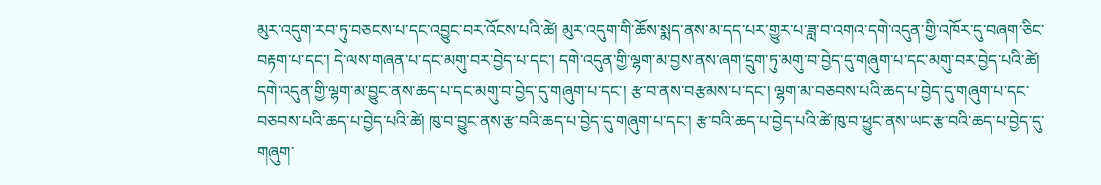མུར་འདུག་རབ་ཏུ་བཅངས་པ་དང་འབྱུང་བར་འོངས་པའི་ཚེ། མུར་འདུག་གི་ཆོས་སྨད་ནས་མ་དད་པར་གྱུར་པ་ཟླ་བ་འགའ་དགེ་འདུན་གྱི་འཁོར་དུ་བཞག་ཅིང་བརྟག་པ་དང་། དེ་ལས་གཞན་པ་དང་མགུ་བར་བྱེད་པ་དང་། དགེ་འདུན་གྱི་ལྷག་མ་བྱས་ནས་ཞག་དྲུག་ཏུ་མགུ་བ་བྱེད་དུ་གཞུག་པ་དང་མགུ་བར་བྱེད་པའི་ཚེ། དགེ་འདུན་གྱི་ལྷག་མ་བྱུང་ནས་ཆད་པ་དང་མགུ་བ་བྱེད་དུ་གཞུག་པ་དང་། རྩ་བ་ནས་བརྩམས་པ་དང་། ལྷག་མ་བཅབས་པའི་ཆད་པ་བྱེད་དུ་གཞུག་པ་དང་བཅབས་པའི་ཆད་པ་བྱེད་པའི་ཚེ། ཁུ་བ་བྱུང་ནས་རྩ་བའི་ཆད་པ་བྱེད་དུ་གཞུག་པ་དང་། རྩ་བའི་ཆད་པ་བྱེད་པའི་ཚེ་ཁུ་བ་ཕྱུང་ནས་ཡང་རྩ་བའི་ཆད་པ་བྱེད་དུ་གཞུག་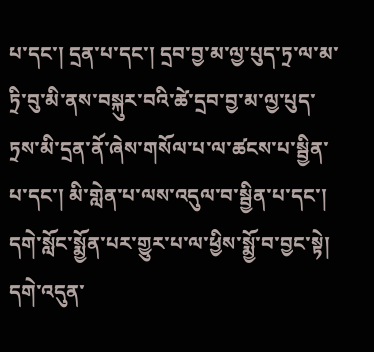པ་དང་། དྲན་པ་དང་། དྲབ་བྱ་མ་ལྱ་པུད་ཏྲ་ལ་མ་ཏྲི་བུ་མི་ནས་བསྐུར་བའི་ཚེ་དྲབ་བྱ་མ་ལྱ་པུད་ཏྲས་མི་དྲན་ནོ་ཞེས་གསོལ་པ་ལ་ཚངས་པ་སྦྱིན་པ་དང་། མི་གླེན་པ་ལས་འདུལ་བ་སྦྱིན་པ་དང་། དགེ་སློང་སྨྱོན་པར་གྱུར་པ་ལ་ཕྱིས་སྨྱོ་བ་བྱང་སྟེ། དགེ་འདུན་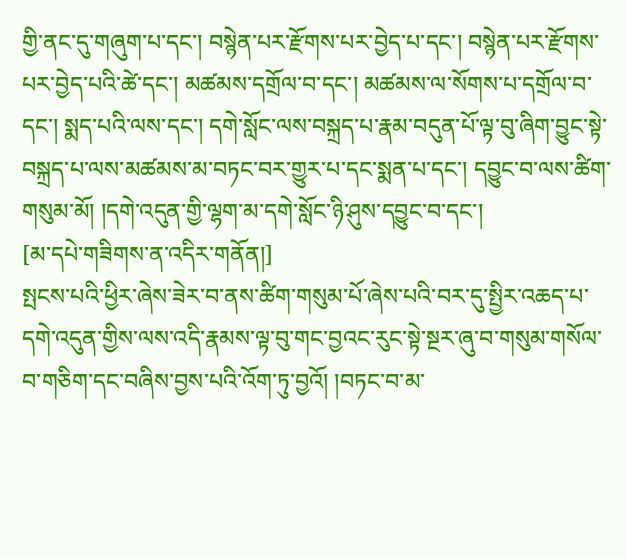གྱི་ནང་དུ་གཞུག་པ་དང་། བསྙེན་པར་རྫོགས་པར་བྱེད་པ་དང་། བསྙེན་པར་རྫོགས་པར་བྱེད་པའི་ཚེ་དང་། མཚམས་དགྲོལ་བ་དང་། མཚམས་ལ་སོགས་པ་དགྲོལ་བ་དང་། སྨད་པའི་ལས་དང་། དགེ་སློང་ལས་བསྐྲད་པ་རྣམ་བདུན་པོ་ལྟ་བུ་ཞིག་བྱུང་སྟེ་བསྐྲད་པ་ལས་མཚམས་མ་བཏང་བར་གྱུར་པ་དང་སྨན་པ་དང་། དབྱུང་བ་ལས་ཚིག་གསུམ་མོ། །དགེ་འདུན་གྱི་ལྷག་མ་དགེ་སློང་ཉི་ཤུས་དབྱུང་བ་དང་།
[མ་དཔེ་གཟིགས་ན་འདིར་གནོན།]
སྤངས་པའི་ཕྱིར་ཞེས་ཟེར་བ་ནས་ཚིག་གསུམ་པོ་ཞེས་པའི་བར་དུ་སྤྱིར་འཆད་པ་དགེ་འདུན་གྱིས་ལས་འདི་རྣམས་ལྟ་བུ་གང་བྱའང་རུང་སྟེ་སྔར་ཞུ་བ་གསུམ་གསོལ་བ་གཅིག་དང་བཞིས་བྱས་པའི་འོག་ཏུ་བྱའོ། །བཏང་བ་མ་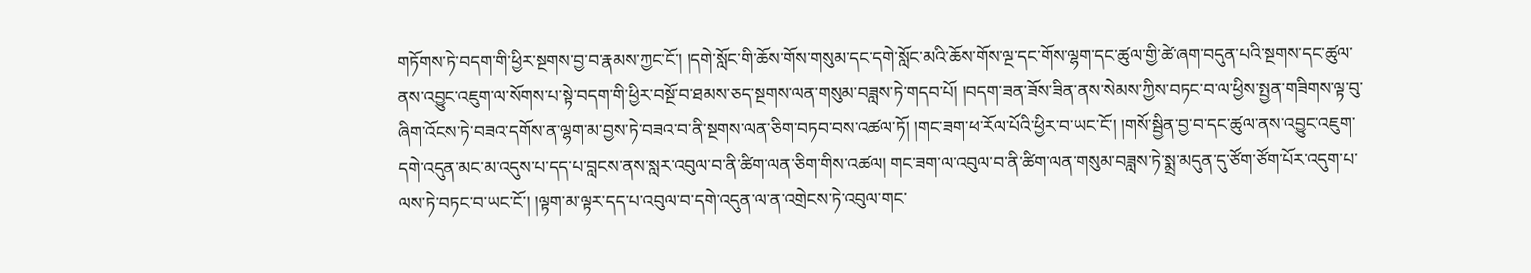གཏོགས་ཏེ་བདག་གི་ཕྱིར་སྔགས་བྱ་བ་རྣམས་ཀྱང་ངོ་། །དགེ་སློང་གི་ཆོས་གོས་གསུམ་དང་དགེ་སློང་མའི་ཆོས་གོས་ལྔ་དང་གོས་ལྷག་དང་ཚུལ་གྱི་ཚེ་ཞག་བདུན་པའི་སྔགས་དང་ཚུལ་ནས་འབྱུང་འཇུག་ལ་སོགས་པ་སྟེ་བདག་གི་ཕྱིར་བསྔོ་བ་ཐམས་ཅད་སྔགས་ལན་གསུམ་བཟླས་ཏེ་གདབ་པོ། །བདག་ཟན་ཟོས་ཟིན་ནས་སེམས་ཀྱིས་བཏང་བ་ལ་ཕྱིས་སྤྱན་གཟིགས་ལྟ་བུ་ཞིག་འོངས་ཏེ་བཟའ་དགོས་ན་ལྷག་མ་བྱས་ཏེ་བཟའ་བ་ནི་སྔགས་ལན་ཅིག་བཏབ་བས་འཚལ་ཏོ། །གང་ཟག་ཕ་རོལ་པོའི་ཕྱིར་བ་ཡང་ངོ་། །གསོ་སྦྱིན་བྱ་བ་དང་ཚུལ་ནས་འབྱུང་འཇུག་དགེ་འདུན་མང་མ་འདུས་པ་དད་པ་བླངས་ནས་སླར་འབུལ་བ་ནི་ཚིག་ལན་ཅིག་གིས་འཚལ། གང་ཟག་ལ་འབུལ་བ་ནི་ཚིག་ལན་གསུམ་བཟླས་ཏེ་སྨྲ་མདུན་དུ་ཙོག་ཙོག་པོར་འདུག་པ་ལས་ཏེ་བཏང་བ་ཡང་ངོ་། །ལྟག་མ་ལྟར་དད་པ་འབུལ་བ་དགེ་འདུན་ལ་ན་འགྲེངས་ཏེ་འབུལ་གང་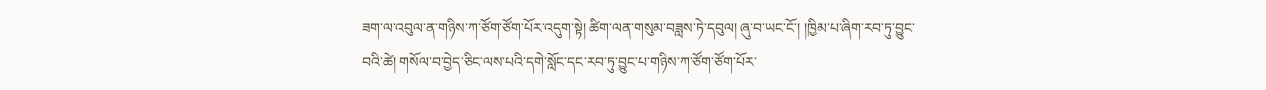ཟག་ལ་འབུལ་ན་གཉིས་ཀ་ཙོག་ཙོག་པོར་འདུག་སྟེ། ཚིག་ལན་གསུམ་བཟླས་ཏེ་དབུལ། ཞུ་བ་ཡང་ངོ་། །ཁྱིམ་པ་ཞིག་རབ་ཏུ་བྱུང་བའི་ཚེ། གསོལ་བ་བྱེད་ཅིང་ལས་པའི་དགེ་སློང་དང་རབ་ཏུ་བྱུང་པ་གཉིས་ཀ་ཙོག་ཙོག་པོར་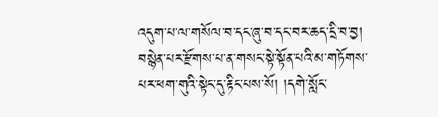འདུག་པ་ལ་གསོལ་བ་དང་ཞུ་བ་དང་བར་ཆད་དྲི་བ་བྱ། བསྙེན་པར་རྫོགས་པ་ན་གསང་སྟེ་སྟོན་པའི་མ་གཏོགས་པར་ཕག་གུའི་སྟེང་དུ་རྟིང་པས་སོ། །དགེ་སློང་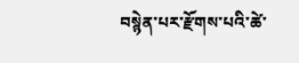བསྙེན་པར་རྫོགས་པའི་ཚེ་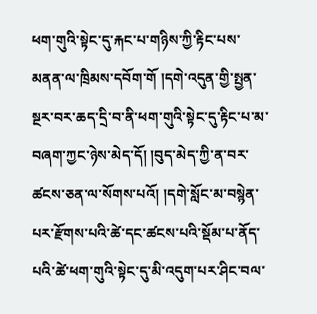ཕག་གུའི་སྟེང་དུ་རྐང་པ་གཉིས་ཀྱི་རྟིང་པས་མནན་ལ་ཁྲིམས་དབོག་གོ །དགེ་འདུན་གྱི་སྤྱན་སྔར་བར་ཆད་དྲི་བ་ནི་ཕག་གུའི་སྟེང་དུ་རྟིང་པ་མ་བཞག་ཀྱང་ཉེས་མེད་དོ། །བུད་མེད་ཀྱི་ན་བར་ཚངས་ཅན་ལ་སོགས་པའོ། །དགེ་སློང་མ་བསྙེན་པར་རྫོགས་པའི་ཚེ་དང་ཚངས་པའི་སྡོམ་པ་ནོད་པའི་ཚེ་ཕག་གུའི་སྟེང་དུ་མི་འདུག་པར་ཤིང་བལ་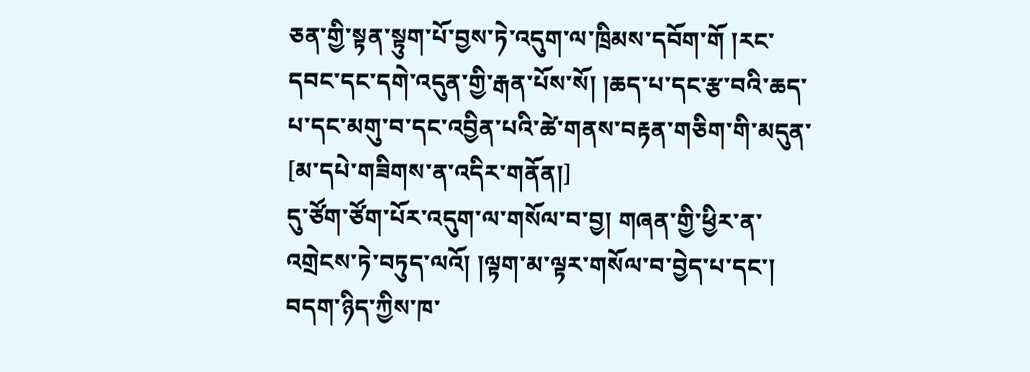ཅན་གྱི་སྟན་སྟུག་པོ་བྱས་ཏེ་འདུག་ལ་ཁྲིམས་དབོག་གོ །རང་དབང་དང་དགེ་འདུན་གྱི་རྒན་པོས་སོ། །ཆད་པ་དང་རྩ་བའི་ཆད་པ་དང་མགུ་བ་དང་འབྱིན་པའི་ཚེ་གནས་བརྟན་གཅིག་གི་མདུན་
[མ་དཔེ་གཟིགས་ན་འདིར་གནོན།]
དུ་ཙོག་ཙོག་པོར་འདུག་ལ་གསོལ་བ་བྱ། གཞན་གྱི་ཕྱིར་ན་འགྲེངས་ཏེ་བཏུད་ལའོ། །ལྟག་མ་ལྟར་གསོལ་བ་བྱེད་པ་དང་། བདག་ཉིད་ཀྱིས་ཁ་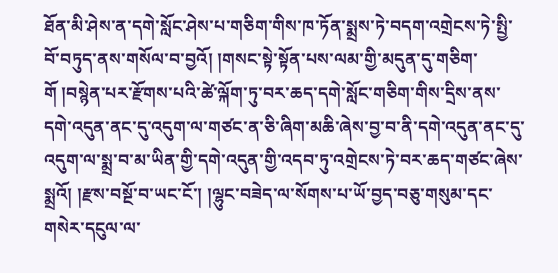ཐོན་མི་ཤེས་ན་དགེ་སློང་ཤེས་པ་གཅིག་གིས་ཁ་ཏོན་སྨྲས་ཏེ་བདག་འགྲེངས་ཏེ་སྤྱི་བོ་བཏུད་ནས་གསོལ་བ་བྱའོ། །གསང་སྟེ་སྟོན་པས་ལམ་གྱི་མདུན་དུ་གཅིག་གོ །བསྙེན་པར་རྫོགས་པའི་ཚེ་ལྐོག་ཏུ་བར་ཆད་དགེ་སློང་གཅིག་གིས་དྲིས་ནས་དགེ་འདུན་ནང་དུ་འདུག་ལ་གཙང་ན་ཅི་ཞིག་མཆི་ཞེས་བྱ་བ་ནི་དགེ་འདུན་ནང་དུ་འདུག་ལ་སྨྲ་བ་མ་ཡིན་གྱི་དགེ་འདུན་གྱི་འདབ་ཏུ་འགྲེངས་ཏེ་བར་ཆད་གཙང་ཞེས་སྨྲའོ། །རྫས་བསྔོ་བ་ཡང་ངོ་། །ལྷུང་བཟེད་ལ་སོགས་པ་ཡོ་བྱད་བཅུ་གསུམ་དང་གསེར་དངུལ་ལ་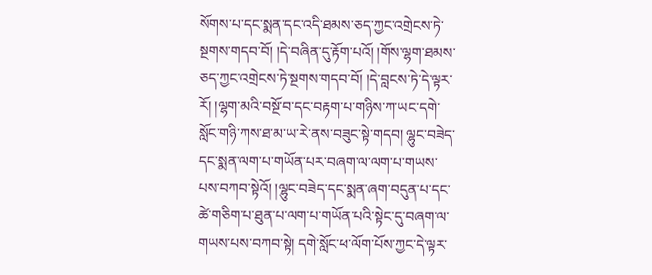སོགས་པ་དང་སྨན་དང་འདི་ཐམས་ཅད་ཀྱང་འགྲེངས་ཏེ་སྔགས་གདབ་བོ། །དེ་བཞིན་དུ་རྟོག་པའོ། །གོས་ལྷག་ཐམས་ཅད་ཀྱང་འགྲེངས་ཏེ་སྔགས་གདབ་བོ། །དེ་བླངས་ཏེ་དེ་ལྟར་རོ། །ལྷག་མའི་བསྔོ་བ་དང་བརྟག་པ་གཉིས་ཀ་ཡང་དགེ་སློང་གཉི་ཀས་ཐ་མ་ཡ་རེ་ནས་བཟུང་སྟེ་གདབ། ལྷུང་བཟེད་དང་སྨན་ལག་པ་གཡོན་པར་བཞག་ལ་ལག་པ་གཡས་པས་བཀབ་སྟེའོ། །ལྷུང་བཟེད་དང་སྨན་ཞག་བདུན་པ་དང་ཚེ་གཅིག་པ་ཐུན་པ་ལག་པ་གཡོན་པའི་སྟེང་དུ་བཞག་ལ་གཡས་པས་བཀབ་སྟེ། དགེ་སློང་ཕ་ལོག་པོས་ཀྱང་དེ་ལྟར་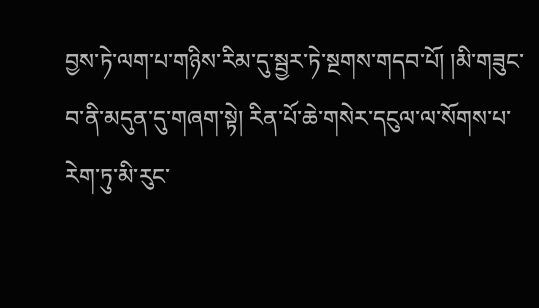བྱས་ཏེ་ལག་པ་གཉིས་རིམ་དུ་སྦྱར་ཏེ་སྔགས་གདབ་པོ། །མི་གཟུང་བ་ནི་མདུན་དུ་གཞག་སྟེ། རིན་པོ་ཆེ་གསེར་དངུལ་ལ་སོགས་པ་རེག་ཏུ་མི་རུང་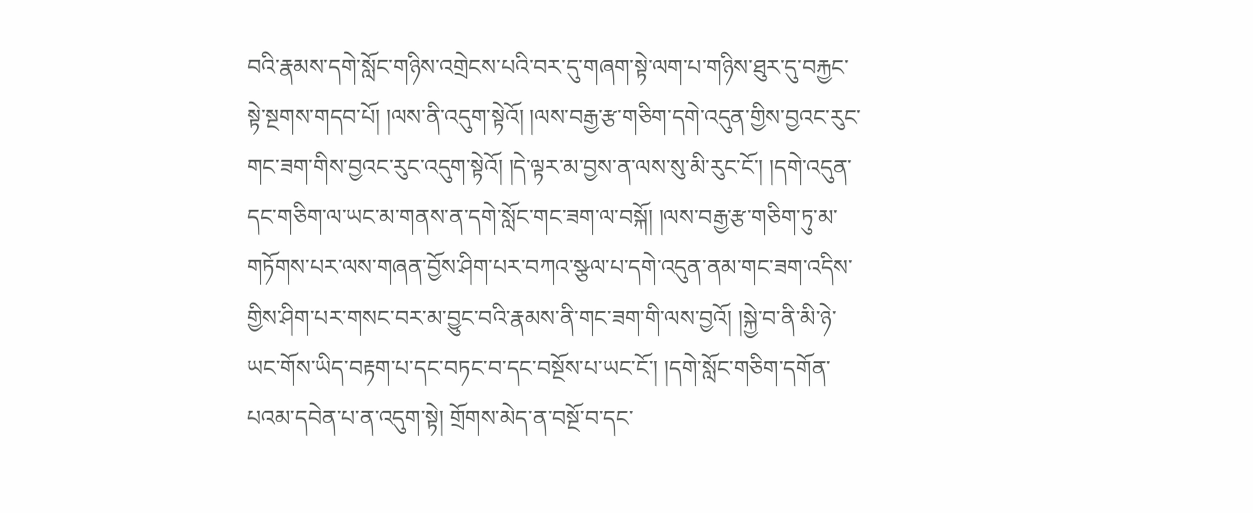བའི་རྣམས་དགེ་སློང་གཉིས་འགྲེངས་པའི་བར་དུ་གཞག་སྟེ་ལག་པ་གཉིས་ཐུར་དུ་བརྐྱང་སྟེ་སྔགས་གདབ་པོ། །ལས་ནི་འདུག་སྟེའོ། །ལས་བརྒྱ་རྩ་གཅིག་དགེ་འདུན་གྱིས་བྱའང་རུང་གང་ཟག་གིས་བྱའང་རུང་འདུག་སྟེའོ། །དེ་ལྟར་མ་བྱས་ན་ལས་སུ་མི་རུང་ངོ་། །དགེ་འདུན་དང་གཅིག་ལ་ཡང་མ་གནས་ན་དགེ་སློང་གང་ཟག་ལ་བསྐོ། །ལས་བརྒྱ་རྩ་གཅིག་ཏུ་མ་གཏོགས་པར་ལས་གཞན་བྱོས་ཤིག་པར་བཀའ་སྩལ་པ་དགེ་འདུན་ནམ་གང་ཟག་འདིས་གྱིས་ཤིག་པར་གསང་བར་མ་བྱུང་བའི་རྣམས་ནི་གང་ཟག་གི་ལས་བྱའོ། །སྐྱེ་བ་ནི་མི་ཉེ་ཡང་གོས་ཡིད་བརྟག་པ་དང་བཏང་བ་དང་བསྔོས་པ་ཡང་ངོ་། །དགེ་སློང་གཅིག་དགོན་པའམ་དབེན་པ་ན་འདུག་སྟེ། གྲོགས་མེད་ན་བསྔོ་བ་དང་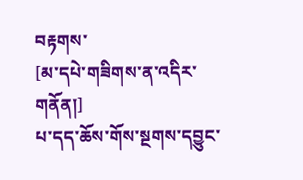བརྟགས་
[མ་དཔེ་གཟིགས་ན་འདིར་གནོན།]
པ་དད་ཆོས་གོས་སྔགས་དབྱུང་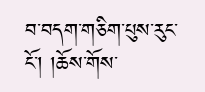བ་བདག་གཅིག་པུས་རུང་ངོ་། །ཆོས་གོས་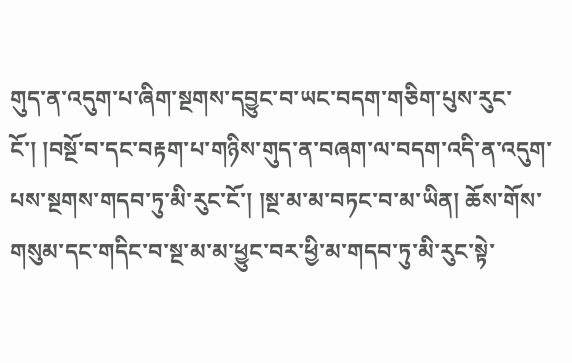གུད་ན་འདུག་པ་ཞིག་སྔགས་དབྱུང་བ་ཡང་བདག་གཅིག་པུས་རུང་ངོ་། །བསྔོ་བ་དང་བརྟག་པ་གཉིས་གུད་ན་བཞག་ལ་བདག་འདི་ན་འདུག་པས་སྔགས་གདབ་ཏུ་མི་རུང་ངོ་། །སྔ་མ་མ་བཏང་བ་མ་ཡིན། ཆོས་གོས་གསུམ་དང་གདིང་བ་སྔ་མ་མ་ཕྱུང་བར་ཕྱི་མ་གདབ་ཏུ་མི་རུང་སྟེ་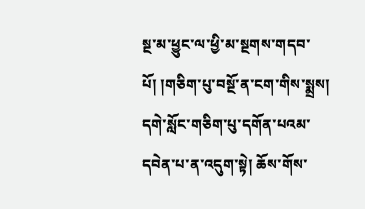སྔ་མ་ཕྱུང་ལ་ཕྱི་མ་སྔགས་གདབ་པོ། །གཅིག་པུ་བསྔོ་ན་ངག་གིས་སྨྲས། དགེ་སློང་གཅིག་པུ་དགོན་པའམ་དབེན་པ་ན་འདུག་སྟེ། ཆོས་གོས་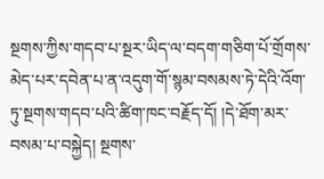སྔགས་ཀྱིས་གདབ་པ་སྔར་ཡིད་ལ་བདག་གཅིག་པོ་གྲོགས་མེད་པར་དབེན་པ་ན་འདུག་གོ་སྙམ་བསམས་ཏེ་དེའི་འོག་ཏུ་སྔགས་གདབ་པའི་ཚིག་ཁང་བརྗོད་དོ། །དེ་ཐོག་མར་བསམ་པ་བསྐྱེད། སྔགས་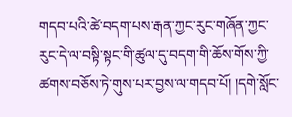གདབ་པའི་ཚེ་བདག་པས་རྒན་ཀྱང་རུང་གཞོན་ཀྱང་རུང་དེ་ལ་བསྟི་སྟང་གི་ཚུལ་དུ་བདག་གི་ཆོས་གོས་ཀྱི་ཚགས་བཅོས་ཏེ་གུས་པར་བྱས་ལ་གདབ་པོ། །དགེ་སློང་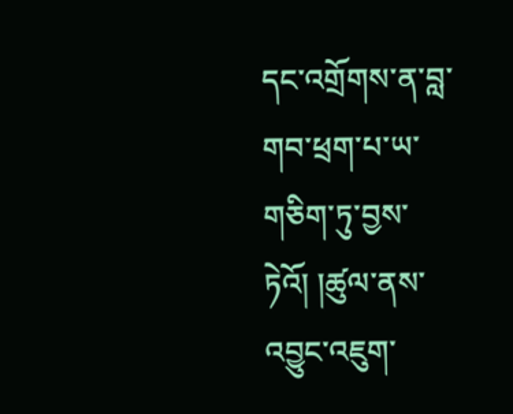དང་འགྲོགས་ན་བླ་གབ་ཕྲག་པ་ཡ་གཅིག་ཏུ་བྱས་ཏེའོ། །ཚུལ་ནས་འབྱུང་འཇུག་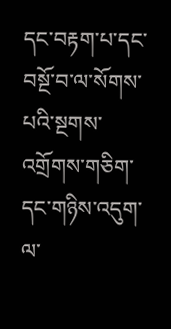དང་བརྟག་པ་དང་བསྔོ་བ་ལ་སོགས་པའི་སྔགས་འགྲོགས་གཅིག་དང་གཉིས་འདུག་ལ་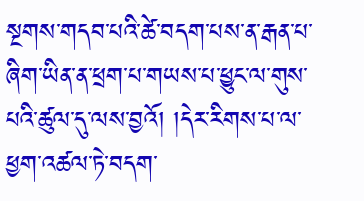སྔགས་གདབ་པའི་ཚེ་བདག་པས་ན་རྒན་པ་ཞིག་ཡིན་ན་ཕྲག་པ་གཡས་པ་ཕྱུང་ལ་གུས་པའི་ཚུལ་དུ་ལས་བྱའོ། །དེར་རིགས་པ་ལ་ཕྱག་འཚལ་ཏེ་བདག་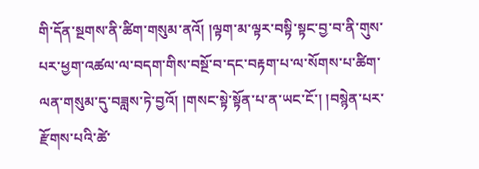གི་དོན་སྔགས་ནི་ཚིག་གསུམ་ནའོ། །ལྟག་མ་ལྟར་བསྟི་སྟང་བྱ་བ་ནི་གུས་པར་ཕྱག་འཚལ་ལ་བདག་གིས་བསྔོ་བ་དང་བརྟག་པ་ལ་སོགས་པ་ཚིག་ལན་གསུམ་དུ་བཟླས་ཏེ་བྱའོ། །གསང་སྟེ་སྟོན་པ་ན་ཡང་ངོ་། །བསྙེན་པར་རྫོགས་པའི་ཚེ་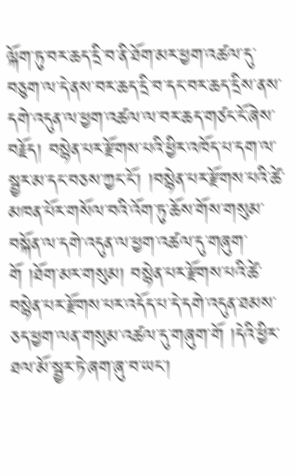ལྐོག་ཏུ་བར་ཆད་དྲི་བ་ནི་ཐོག་མར་ཕྱག་འཚལ་དུ་བཅུག་ལ་དེ་ནས་བར་ཆད་དྲི་བ་དང་བར་ཆད་དྲིས་ནས་དགེ་འདུན་ལ་ཕྱག་འཚལ་ལ་བར་ཆད་གཙང་ངོ་ཞེས་བརྗོད། བསྙེན་པར་རྫོགས་པའི་ཕྱིར་འཁོད་པ་དག་ལ་སྦྱར་མ་དང་བཅས་ཀྱང་ངོ་། །བསྙེན་པར་རྫོགས་པའི་ཚེ་མཁན་པོར་གསོལ་བའི་འོག་ཏུ་ཆོས་གོས་གསུམ་བསྐོན་ལ་དགེ་འདུན་ལ་ཕྱག་འཚལ་དུ་གཞུག་གོ །ཐོག་མར་གསུམ། བསྙེན་པར་རྫོགས་པའི་ཚེ་བསྙེན་པར་རྫོགས་པར་འདོད་པ་དེ་དགེ་འདུན་ཐམས་ཅད་ཕྱག་ལན་གསུམ་འཚལ་དུ་གཞུག་གོ །དེའི་ཕྱིར་ཐལ་མོ་སྦྱར་ཏེ་ཞག་ཞུ་བ་ཡང་།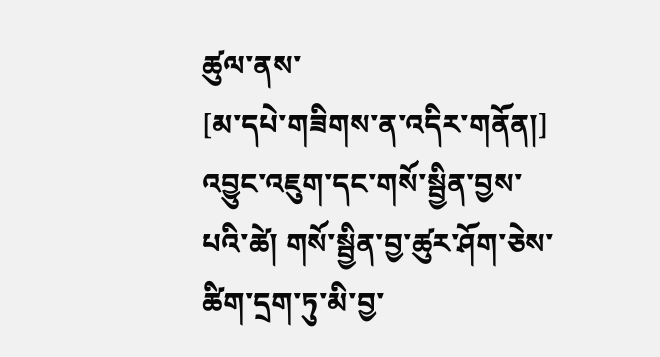ཚུལ་ནས་
[མ་དཔེ་གཟིགས་ན་འདིར་གནོན།]
འབྱུང་འཇུག་དང་གསོ་སྦྱིན་བྱས་པའི་ཚེ། གསོ་སྦྱིན་བྱ་ཚུར་ཤོག་ཅེས་ཚིག་དྲག་ཏུ་མི་བྱ་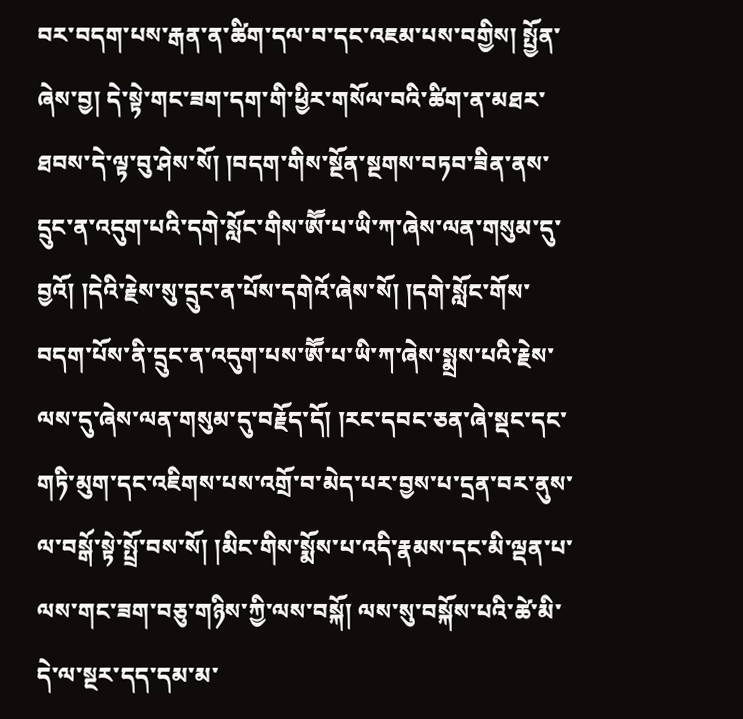བར་བདག་པས་རྒན་ན་ཚིག་དལ་བ་དང་འཇམ་པས་བགྱིས། སྤྱོན་ཞེས་བྱ། དེ་སྟེ་གང་ཟག་དག་གི་ཕྱིར་གསོལ་བའི་ཚིག་ན་མཐར་ཐབས་དེ་ལྟ་བུ་ཤེས་སོ། །བདག་གིས་སྔོན་སྔགས་བཏབ་ཟིན་ནས་དྲུང་ན་འདུག་པའི་དགེ་སློང་གིས་ཨཽ་པ་ཡི་ཀ་ཞེས་ལན་གསུམ་དུ་བྱའོ། །དེའི་རྗེས་སུ་དྲུང་ན་པོས་དགེའོ་ཞེས་སོ། །དགེ་སློང་གོས་བདག་པོས་ནི་དྲུང་ན་འདུག་པས་ཨཽ་པ་ཡི་ཀ་ཞེས་སྨྲས་པའི་རྗེས་ལས་དུ་ཞེས་ལན་གསུམ་དུ་བརྗོད་དོ། །རང་དབང་ཅན་ཞེ་སྡང་དང་གཏི་མུག་དང་འཇིགས་པས་འགྲོ་བ་མེད་པར་བྱས་པ་དྲན་བར་ནུས་ལ་བསྒོ་སྟེ་སྤྲོ་བས་སོ། །མིང་གིས་སྨོས་པ་འདི་རྣམས་དང་མི་ལྡན་པ་ལས་གང་ཟག་བཅུ་གཉིས་ཀྱི་ལས་བསྐོ། ལས་སུ་བསྐོས་པའི་ཚེ་མི་དེ་ལ་སྔར་དད་དམ་མ་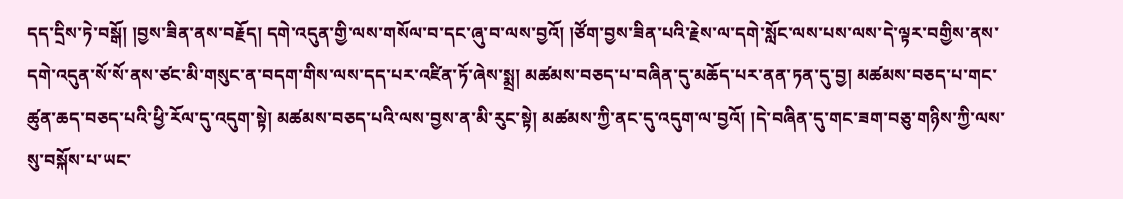དད་དྲིས་ཏེ་བསྒོ། །བྱས་ཟིན་ནས་བརྗོད། དགེ་འདུན་གྱི་ལས་གསོལ་བ་དང་ཞུ་བ་ལས་བྱའོ། །ཙོག་བྱས་ཟིན་པའི་རྗེས་ལ་དགེ་སློང་ལས་པས་ལས་དེ་ལྟར་བགྱིས་ནས་དགེ་འདུན་སོ་སོ་ནས་ཙང་མི་གསུང་ན་བདག་གིས་ལས་དད་པར་འཛིན་ཏོ་ཞེས་སྨྲ། མཚམས་བཅད་པ་བཞིན་དུ་མཆོད་པར་ནན་ཏན་དུ་བྱ། མཚམས་བཅད་པ་གང་ཚུན་ཆད་བཅད་པའི་ཕྱི་རོལ་དུ་འདུག་སྟེ། མཚམས་བཅད་པའི་ལས་བྱས་ན་མི་རུང་སྟེ། མཚམས་ཀྱི་ནང་དུ་འདུག་ལ་བྱའོ། །དེ་བཞིན་དུ་གང་ཟག་བཅུ་གཉིས་ཀྱི་ལས་སུ་བསྐོས་པ་ཡང་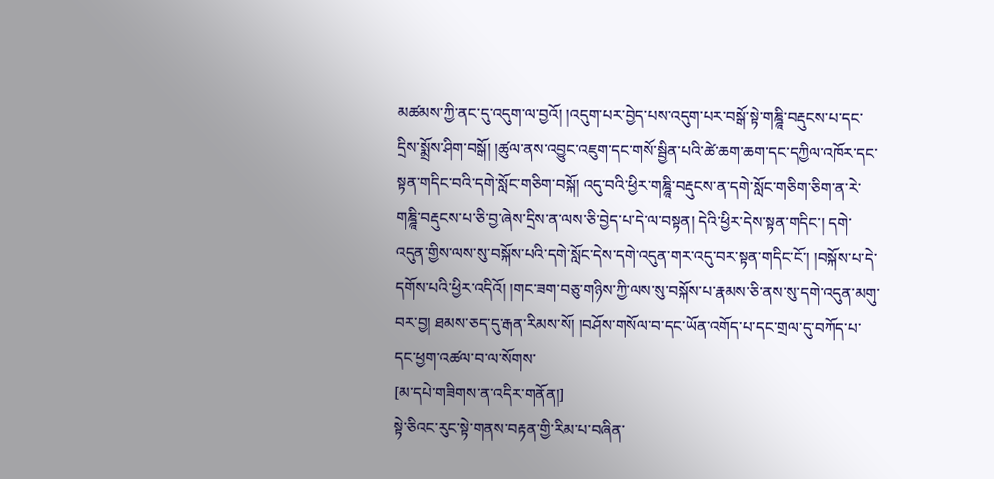མཚམས་ཀྱི་ནང་དུ་འདུག་ལ་བྱའོ། །འདུག་པར་བྱེད་པས་འདུག་པར་བསྒོ་སྟེ་གཎྜཱི་བརྡུངས་པ་དང་དྲིས་སྨྲོས་ཤིག་བསྒོ། །ཚུལ་ནས་འབྱུང་འཇུག་དང་གསོ་སྦྱིན་པའི་ཚེ་ཆག་ཆག་དང་དཀྱིལ་འཁོར་དང་སྟན་གདིང་བའི་དགེ་སློང་གཅིག་བསྐོ། འདུ་བའི་ཕྱིར་གཎྜཱི་བརྡུངས་ན་དགེ་སློང་གཅིག་ཅིག་ན་རེ་གཎྜཱི་བརྡུངས་པ་ཅི་བྱ་ཞེས་དྲིས་ན་ལས་ཅི་བྱེད་པ་དེ་ལ་བསྟན། དེའི་ཕྱིར་དེས་སྟན་གདིང་། དགེ་འདུན་གྱིས་ལས་སུ་བསྐོས་པའི་དགེ་སློང་དེས་དགེ་འདུན་གར་འདུ་བར་སྟན་གདིང་ངོ་། །བསྐོས་པ་དེ་དགོས་པའི་ཕྱིར་འདིའོ། །གང་ཟག་བཅུ་གཉིས་ཀྱི་ལས་སུ་བསྐོས་པ་རྣམས་ཅི་ནས་སུ་དགེ་འདུན་མགུ་བར་བྱ། ཐམས་ཅད་དུ་རྒན་རིམས་སོ། །བཤོས་གསོལ་བ་དང་ཡོན་འགོད་པ་དང་གྲལ་དུ་བཀོད་པ་དང་ཕྱག་འཚལ་བ་ལ་སོགས་
[མ་དཔེ་གཟིགས་ན་འདིར་གནོན།]
སྟེ་ཅིའང་རུང་སྟེ་གནས་བརྟན་གྱི་རིམ་པ་བཞིན་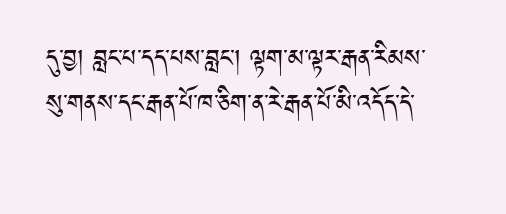དུ་བྱ། བླང་པ་དད་པས་བླང་། ལྟག་མ་ལྟར་རྒན་རིམས་སུ་གནས་དང་རྒན་པོ་ཁ་ཅིག་ན་རེ་རྒན་པོ་མི་འདོད་དེ་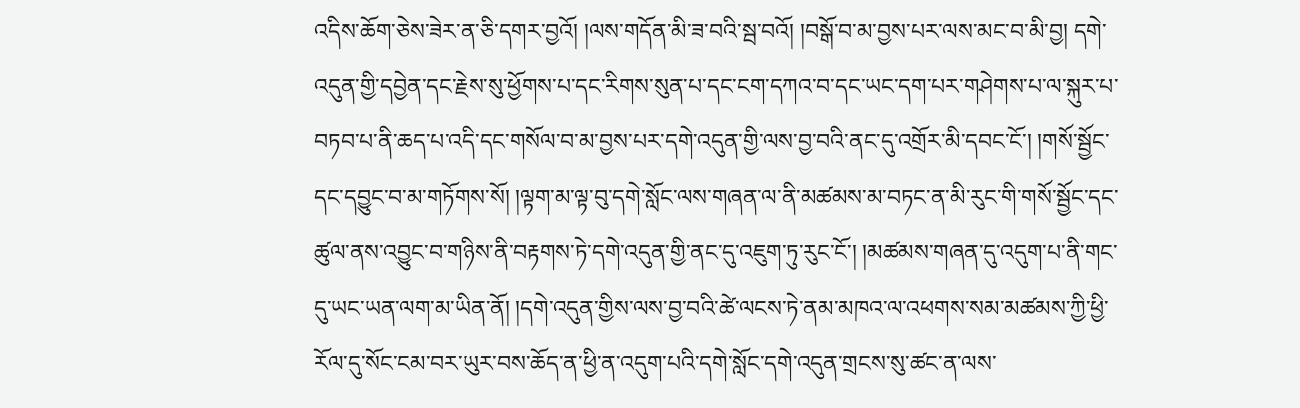འདིས་ཆོག་ཅེས་ཟེར་ན་ཅི་དགར་བྱའོ། །ལས་གདོན་མི་ཟ་བའི་སྦ་བའོ། །བསྒོ་བ་མ་བྱས་པར་ལས་མང་བ་མི་བྱ། དགེ་འདུན་གྱི་དབྱེན་དང་རྗེས་སུ་ཕྱོགས་པ་དང་རིགས་སུན་པ་དང་ངག་དཀའ་བ་དང་ཡང་དག་པར་གཤེགས་པ་ལ་སྐུར་པ་བཏབ་པ་ནི་ཆད་པ་འདི་དང་གསོལ་བ་མ་བྱས་པར་དགེ་འདུན་གྱི་ལས་བྱ་བའི་ནང་དུ་འགྲོར་མི་དབང་ངོ་། །གསོ་སྦྱོང་དང་དབྱུང་བ་མ་གཏོགས་སོ། །ལྟག་མ་ལྟ་བུ་དགེ་སློང་ལས་གཞན་ལ་ནི་མཚམས་མ་བཏང་ན་མི་རུང་གི་གསོ་སྦྱོང་དང་ཚུལ་ནས་འབྱུང་བ་གཉིས་ནི་བརྟགས་ཏེ་དགེ་འདུན་གྱི་ནང་དུ་འཇུག་ཏུ་རུང་ངོ་། །མཚམས་གཞན་དུ་འདུག་པ་ནི་གང་དུ་ཡང་ཡན་ལག་མ་ཡིན་ནོ། །དགེ་འདུན་གྱིས་ལས་བྱ་བའི་ཚེ་ལངས་ཏེ་ནམ་མཁའ་ལ་འཕགས་སམ་མཚམས་ཀྱི་ཕྱི་རོལ་དུ་སོང་ངམ་བར་ཡུར་བས་ཆོད་ན་ཕྱི་ན་འདུག་པའི་དགེ་སློང་དགེ་འདུན་གྲངས་སུ་ཚང་ན་ལས་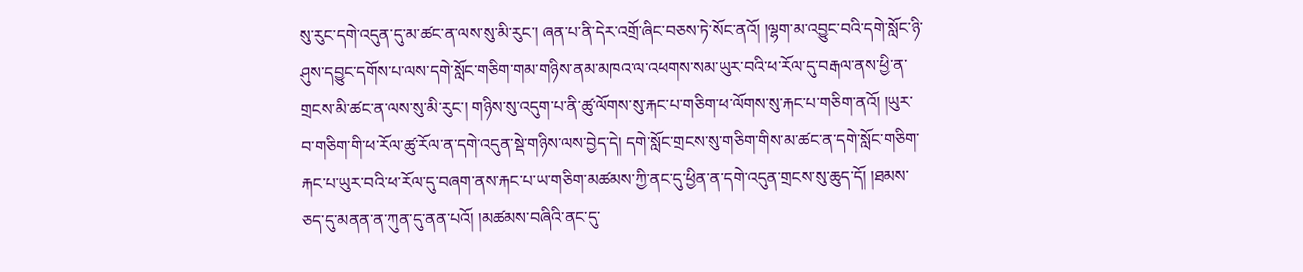སུ་རུང་དགེ་འདུན་དུ་མ་ཚང་ན་ལས་སུ་མི་རུང་། ཞན་པ་ནི་དེར་འགྲོ་ཞིང་བཅས་ཏེ་སོང་ནའོ། །ལྷག་མ་འབྱུང་བའི་དགེ་སློང་ཉི་ཤུས་དབྱུང་དགོས་པ་ལས་དགེ་སློང་གཅིག་གམ་གཉིས་ནམ་མཁའ་ལ་འཕགས་སམ་ཡུར་བའི་ཕ་རོལ་དུ་བརྒལ་ནས་ཕྱི་ན་གྲངས་མི་ཚང་ན་ལས་སུ་མི་རུང་། གཉིས་སུ་འདུག་པ་ནི་ཚུ་ལོགས་སུ་རྐང་པ་གཅིག་ཕ་ལོགས་སུ་རྐང་པ་གཅིག་ནའོ། །ཡུར་བ་གཅིག་གི་ཕ་རོལ་ཚུ་རོལ་ན་དགེ་འདུན་སྡེ་གཉིས་ལས་བྱེད་དེ། དགེ་སློང་གྲངས་སུ་གཅིག་གིས་མ་ཚང་ན་དགེ་སློང་གཅིག་རྐང་པ་ཡུར་བའི་ཕ་རོལ་དུ་བཞག་ནས་རྐང་པ་ཡ་གཅིག་མཚམས་ཀྱི་ནང་དུ་ཕྱིན་ན་དགེ་འདུན་གྲངས་སུ་ཆུད་དོ། །ཐམས་ཅད་དུ་མནན་ན་ཀུན་དུ་ནན་པའོ། །མཚམས་བཞིའི་ནང་དུ་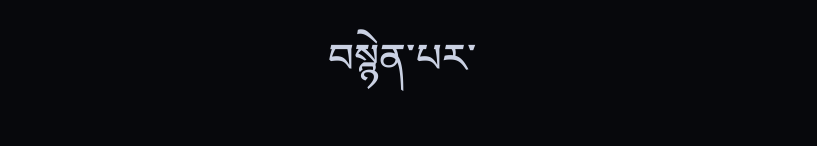བསྙེན་པར་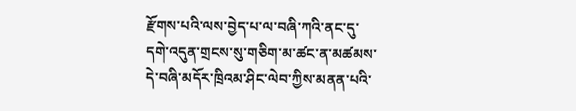རྫོགས་པའི་ལས་བྱེད་པ་ལ་བཞི་ཀའི་ནང་དུ་དགེ་འདུན་གྲངས་སུ་གཅིག་མ་ཚང་ན་མཚམས་དེ་བཞི་མདོར་ཁྲིའམ་ཤིང་ལེབ་ཀྱིས་མནན་པའི་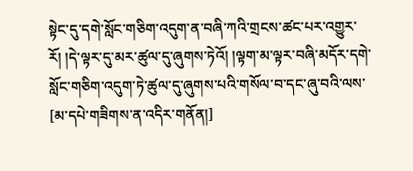སྟེང་དུ་དགེ་སློང་གཅིག་འདུག་ན་བཞི་ཀའི་གྲངས་ཚང་པར་འགྱུར་རོ། །དེ་ལྟར་དུ་མར་ཚུལ་དུ་ཞུགས་ཏེའོ། །ལྟག་མ་ལྟར་བཞི་མདོར་དགེ་སློང་གཅིག་འདུག་ཏེ་ཚུལ་དུ་ཞུགས་པའི་གསོལ་བ་དང་ཞུ་བའི་ལས་
[མ་དཔེ་གཟིགས་ན་འདིར་གནོན།]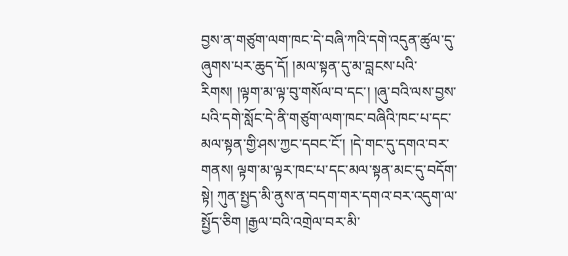བྱས་ན་གཙུག་ལག་ཁང་དེ་བཞི་ཀའི་དགེ་འདུན་ཚུལ་དུ་ཞུགས་པར་ཆུད་དོ། །མལ་སྟན་དུ་མ་བླངས་པའི་རིགས། །ལྟག་མ་ལྟ་བུ་གསོལ་བ་དང་། །ཞུ་བའི་ལས་བྱས་པའི་དགེ་སློང་དེ་ནི་གཙུག་ལག་ཁང་བཞིའི་ཁང་པ་དང་མལ་སྟན་གྱི་ཤས་ཀྱང་དབང་ངོ་། །དེ་གང་དུ་དགའ་བར་གནས། ལྟག་མ་ལྟར་ཁང་པ་དང་མལ་སྟན་མང་དུ་བདོག་སྟེ། ཀུན་སྤྱད་མི་ནུས་ན་བདག་གར་དགའ་བར་འདུག་ལ་སྤྱོད་ཅིག །རྒྱལ་བའི་འགྲེལ་བར་མི་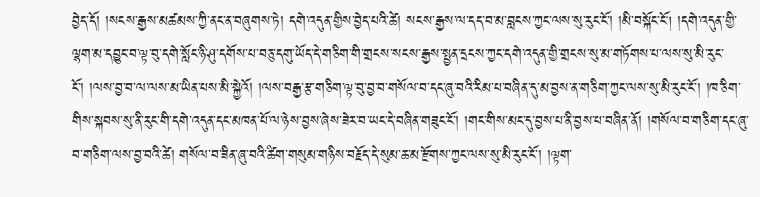བྱེད་དོ། །སངས་རྒྱས་མཚམས་ཀྱི་ནང་ན་བཞུགས་ཏེ། དགེ་འདུན་གྱིས་བྱེད་པའི་ཚེ། སངས་རྒྱས་ལ་དད་བ་མ་བླངས་ཀྱང་ལས་སུ་རུང་ངོ་། །མི་བསྐོང་ངོ། །དགེ་འདུན་གྱི་ལྷག་མ་དབྱུང་བ་ལྟ་བུ་དགེ་སློང་ཉི་ཤུ་དགོས་པ་བཅུ་དགུ་ཡོད་དེ་གཅིག་གི་གྲངས་སངས་རྒྱས་སྤྱན་དྲངས་ཀྱང་དགེ་འདུན་གྱི་གྲངས་སུ་མ་གཏོགས་པ་ལས་སུ་མི་རུང་ངོ་། །ལས་བྱ་བ་ལ་ལས་མ་ཡིན་པས་མི་སྐྱེའོ། །ལས་བརྒྱ་རྩ་གཅིག་ལྟ་བུ་བྱ་བ་གསོལ་བ་དང་ཞུ་བའི་རིམ་པ་བཞིན་དུ་མ་བྱས་ན་གཅིག་ཀྱང་ལས་སུ་མི་རུང་ངོ་། །ཁ་ཅིག་གིས་སྐབས་སུ་ནི་རུང་གི་དགེ་འདུན་དང་མཁན་པོ་ལ་ཉེས་བྱས་ཞེས་ཟེར་བ་ཡང་དེ་བཞིན་གཟུང་ངོ་། །གང་གིས་མང་དུ་བྱས་པ་ནི་བྱས་པ་བཞིན་ནོ། །གསོལ་བ་གཅིག་དང་ཞུ་བ་གཅིག་ལས་བྱ་བའི་ཚེ། གསོལ་བ་ཟིན་ཞུ་བའི་ཚིག་གསུམ་གཉིས་བརྗོད་དེ་སུམ་ཆ་མ་རྫོགས་ཀྱང་ལས་སུ་མི་རུང་ངོ་། །ལྟག་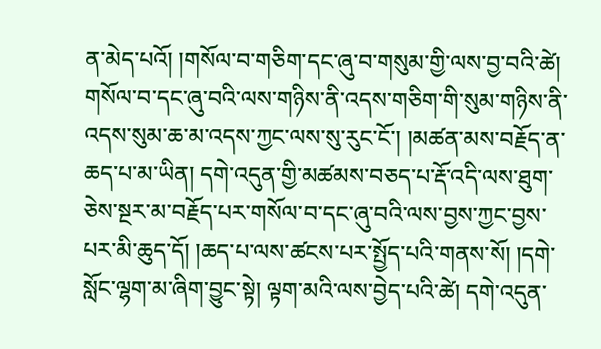ན་མེད་པའོ། །གསོལ་བ་གཅིག་དང་ཞུ་བ་གསུམ་གྱི་ལས་བྱ་བའི་ཚེ། གསོལ་བ་དང་ཞུ་བའི་ལས་གཉིས་ནི་འདས་གཅིག་གི་སུམ་གཉིས་ནི་འདས་སུམ་ཆ་མ་འདས་ཀྱང་ལས་སུ་རུང་ངོ་། །མཚན་མས་བརྗོད་ན་ཆད་པ་མ་ཡིན། དགེ་འདུན་གྱི་མཚམས་བཅད་པ་རྡོ་འདི་ལས་ཐུག་ཅེས་སྔར་མ་བརྗོད་པར་གསོལ་བ་དང་ཞུ་བའི་ལས་བྱས་ཀྱང་བྱས་པར་མི་ཆུད་དོ། །ཆད་པ་ལས་ཚངས་པར་སྤྱོད་པའི་གནས་སོ། །དགེ་སློང་ལྷག་མ་ཞིག་བྱུང་སྟེ། ལྟག་མའི་ལས་བྱེད་པའི་ཚེ། དགེ་འདུན་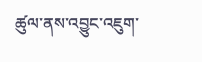ཚུལ་ནས་འབྱུང་འཇུག་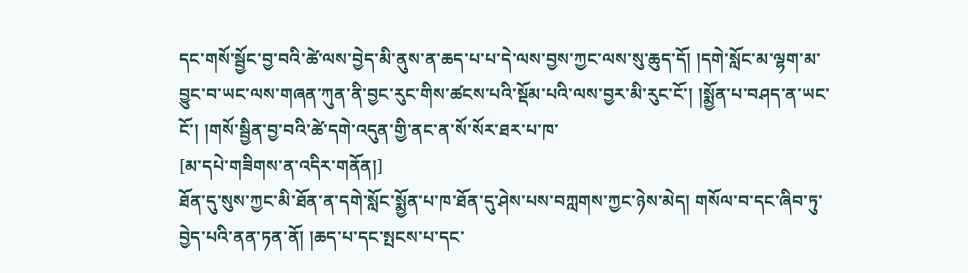དང་གསོ་སྦྱོང་བྱ་བའི་ཚེ་ལས་བྱེད་མི་ནུས་ན་ཆད་པ་པ་དེ་ལས་བྱས་ཀྱང་ལས་སུ་ཆུད་དོ། །དགེ་སློང་མ་ལྷག་མ་བྱུང་བ་ཡང་ལས་གཞན་ཀུན་ནི་བྱང་རུང་གིས་ཚངས་པའི་སྡོམ་པའི་ལས་བྱར་མི་རུང་ངོ་། །སྨྱོན་པ་བཤད་ན་ཡང་ངོ་། །གསོ་སྦྱིན་བྱ་བའི་ཚེ་དགེ་འདུན་གྱི་ནང་ན་སོ་སོར་ཐར་པ་ཁ་
[མ་དཔེ་གཟིགས་ན་འདིར་གནོན།]
ཐོན་དུ་སུས་ཀྱང་མི་ཐོན་ན་དགེ་སློང་སྨྱོན་པ་ཁ་ཐོན་དུ་ཤེས་པས་བཀླགས་ཀྱང་ཉེས་མེད། གསོལ་བ་དང་ཞིབ་ཏུ་བྱེད་པའི་ནན་ཏན་ནོ། །ཆད་པ་དང་སྤངས་པ་དང་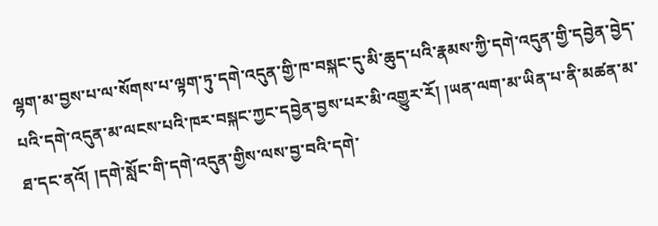ལྷག་མ་བྱས་པ་ལ་སོགས་པ་ལྟག་ཏུ་དགེ་འདུན་གྱི་ཁ་བསྐང་དུ་མི་ཆུད་པའི་རྣམས་ཀྱི་དགེ་འདུན་གྱི་དབྱེན་བྱེད་པའི་དགེ་འདུན་མ་ལངས་པའི་ཁར་བསྐང་ཀྱང་དབྱེན་བྱས་པར་མི་འགྱུར་རོ། །ཡན་ལག་མ་ཡིན་པ་ནི་མཚན་མ་ཐ་དང་ནའོ། །དགེ་སློང་གི་དགེ་འདུན་གྱིས་ལས་བྱ་བའི་དགེ་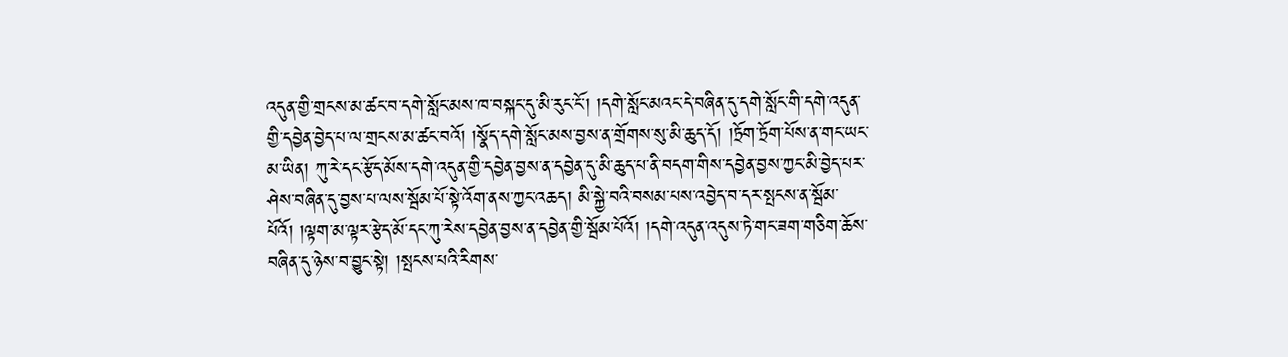འདུན་གྱི་གྲངས་མ་ཚང་བ་དགེ་སློང་མས་ཁ་བསྐང་དུ་མི་རུང་ངོ་། །དགེ་སློང་མའང་དེ་བཞིན་དུ་དགེ་སློང་གི་དགེ་འདུན་གྱི་དབྱེན་བྱེད་པ་ལ་གྲངས་མ་ཚང་བའོ། །སྣོད་དགེ་སློང་མས་བྱས་ན་གྲོགས་སུ་མི་ཆུད་དོ། །ཏྲོག་ཏྲོག་པོས་ན་གང་ཡང་མ་ཡིན། ཀུ་རེ་དང་རྩོད་མོས་དགེ་འདུན་གྱི་དབྱེན་བྱས་ན་དབྱེན་དུ་མི་ཆུད་པ་ནི་བདག་གིས་དབྱེན་བྱས་ཀྱང་མི་བྱེད་པར་ཤེས་བཞིན་དུ་བྱས་པ་ལས་སྦོམ་པོ་སྟེ་འོག་ནས་ཀྱང་འཆད། མི་སྐྱེ་བའི་བསམ་པས་འབྱེད་བ་དར་སྤངས་ན་སྦོམ་པོའོ། །ལྟག་མ་ལྟར་རྩེད་མོ་དང་ཀུ་རེས་དབྱེན་བྱས་ན་དབྱེན་གྱི་སྦོམ་པོའོ། །དགེ་འདུན་འདུས་ཏེ་གང་ཟག་གཅིག་ཆོས་བཞིན་དུ་ཉེས་བ་བྱུང་སྟེ། །སྤངས་པའི་རིགས་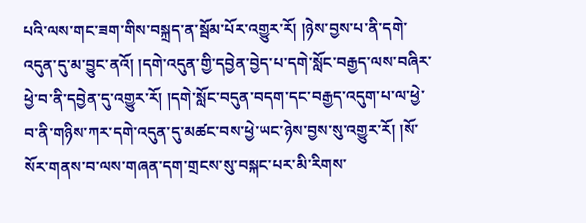པའི་ལས་གང་ཟག་གིས་བསྐྲད་ན་སྦོམ་པོར་འགྱུར་རོ། །ཉེས་བྱས་པ་ནི་དགེ་འདུན་དུ་མ་བྱུང་ནའོ། །དགེ་འདུན་གྱི་དབྱེན་བྱེད་པ་དགེ་སློང་བརྒྱད་ལས་བཞིར་ཕྱེ་བ་ནི་དབྱེན་དུ་འགྱུར་རོ། །དགེ་སློང་བདུན་བདག་དང་བརྒྱད་འདུག་པ་ལ་ཕྱེ་བ་ནི་གཉིས་ཀར་དགེ་འདུན་དུ་མཚང་བས་ཕྱེ་ཡང་ཉེས་བྱས་སུ་འགྱུར་རོ། །སོ་སོར་གནས་བ་ལས་གཞན་དག་གྲངས་སུ་བསྐང་པར་མི་རིགས་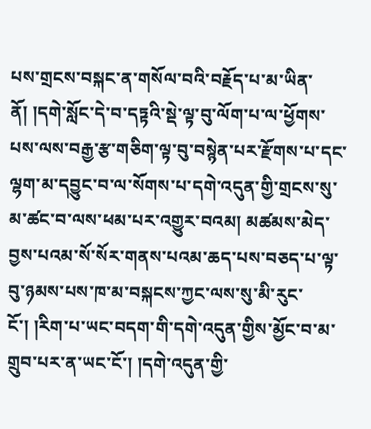པས་གྲངས་བསྐང་ན་གསོལ་བའི་བརྗོད་པ་མ་ཡིན་ནོ། །དགེ་སློང་དེ་བ་དཏྟའི་སྡེ་ལྟ་བུ་ལོག་པ་ལ་ཕྱོགས་པས་ལས་བརྒྱ་རྩ་གཅིག་ལྟ་བུ་བསྙེན་པར་རྫོགས་པ་དང་ལྷག་མ་དབྱུང་བ་ལ་སོགས་པ་དགེ་འདུན་གྱི་གྲངས་སུ་མ་ཚང་བ་ལས་ཕམ་པར་འགྱུར་བའམ། མཚམས་མེད་བྱས་པའམ་སོ་སོར་གནས་པའམ་ཆད་པས་བཅད་པ་ལྟ་བུ་ཉམས་པས་ཁ་མ་བསྐངས་ཀྱང་ལས་སུ་མི་རུང་ངོ་། །རིག་པ་ཡང་བདག་གི་དགེ་འདུན་གྱིས་མྱོང་བ་མ་གྲུབ་པར་ན་ཡང་ངོ་། །དགེ་འདུན་གྱི་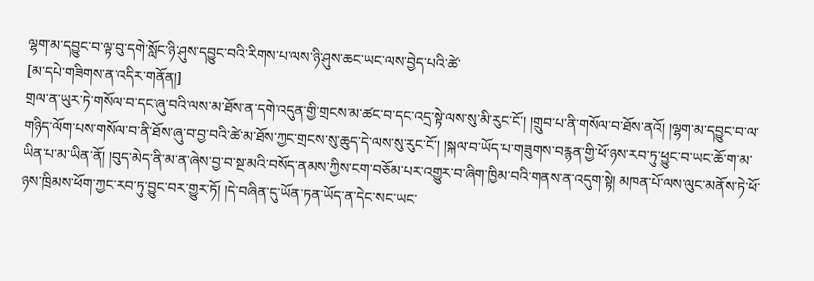ལྷག་མ་དབྱུང་བ་ལྟ་བུ་དགེ་སློང་ཉི་ཤུས་དབྱུང་བའི་རིགས་པ་ལས་ཉི་ཤུས་ཆང་ཡང་ལས་བྱེད་པའི་ཚེ་
[མ་དཔེ་གཟིགས་ན་འདིར་གནོན།]
གྲལ་ན་ཡུར་ཏེ་གསོལ་བ་དང་ཞུ་བའི་ལས་མ་ཐོས་ན་དགེ་འདུན་གྱི་གྲངས་མ་ཚང་བ་དང་འདྲ་སྟེ་ལས་སུ་མི་རུང་ངོ་། །གྲུབ་པ་ནི་གསོལ་བ་ཐོས་ནའོ། །ལྷག་མ་དབྱུང་བ་ལ་གཉིད་ལོག་པས་གསོལ་བ་ནི་ཐོས་ཞུ་བ་བྱ་བའི་ཚེ་མ་ཐོས་ཀྱང་གྲངས་སུ་ཆུད་དེ་ལས་སུ་རུང་ངོ་། །སྐལ་བ་ཡོད་པ་གཟུགས་བརྙན་གྱི་ཕོ་ཉས་རབ་ཏུ་ཕྱུང་བ་ཡང་ཆོ་ག་མ་ཡིན་པ་མ་ཡིན་ནོ། །བུད་མེད་ནི་མ་ན་ཞེས་བྱ་བ་སྔ་མའི་བསོད་ནམས་ཀྱིས་ངག་བཅོམ་པར་འགྱུར་བ་ཞིག་ཁྱིམ་བའི་གནས་ན་འདུག་སྟེ། མཁན་པོ་ལས་ལུང་མནོས་ཏེ་ཕོ་ཉས་ཁྲིམས་ཕོག་ཀྱང་རབ་ཏུ་བྱུང་བར་གྱུར་ཏོ། །དེ་བཞིན་དུ་ཡོན་ཏན་ཡོད་ན་དེང་སང་ཡང་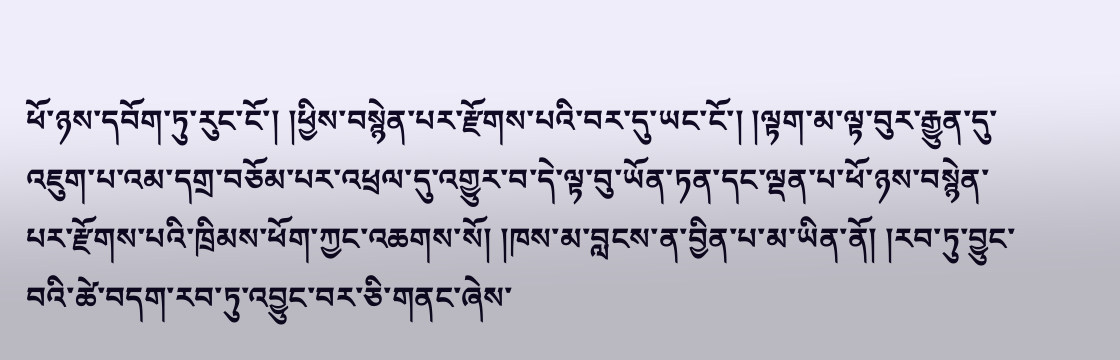ཕོ་ཉས་དབོག་ཏུ་རུང་ངོ་། །ཕྱིས་བསྙེན་པར་རྫོགས་པའི་བར་དུ་ཡང་ངོ་། །ལྟག་མ་ལྟ་བུར་རྒྱུན་དུ་འཇུག་པ་འམ་དགྲ་བཅོམ་པར་འཕྲལ་དུ་འགྱུར་བ་དེ་ལྟ་བུ་ཡོན་ཏན་དང་ལྡན་པ་ཕོ་ཉས་བསྙེན་པར་རྫོགས་པའི་ཁྲིམས་ཕོག་ཀྱང་འཆགས་སོ། །ཁས་མ་བླངས་ན་བྱིན་པ་མ་ཡིན་ནོ། །རབ་ཏུ་བྱུང་བའི་ཚེ་བདག་རབ་ཏུ་འབྱུང་བར་ཅི་གནང་ཞེས་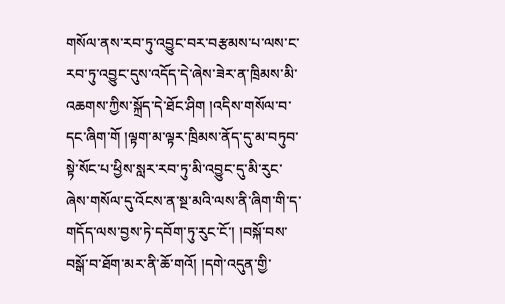གསོལ་ནས་རབ་ཏུ་འབྱུང་བར་བརྩམས་པ་ལས་ང་རབ་ཏུ་འབྱུང་དུས་འདོད་དེ་ཞེས་ཟེར་ན་ཁྲིམས་མི་འཆགས་ཀྱིས་སྐྲོད་དེ་ཐོང་ཤིག །འདིས་གསོལ་བ་དང་ཞིག་གོ །ལྟག་མ་ལྟར་ཁྲིམས་ནོད་དུ་མ་བཏུབ་སྟེ་སོང་པ་ཕྱིས་སླར་རབ་ཏུ་མི་འབྱུང་དུ་མི་རུང་ཞེས་གསོལ་དུ་འོངས་ན་སྔ་མའི་ལས་ནི་ཞིག་གི་ད་གདོད་ལས་བྱས་ཏེ་དབོག་ཏུ་རུང་ངོ་། །བསྐོ་བས་བསྒོ་བ་ཐོག་མར་ནི་ཆོ་གའོ། །དགེ་འདུན་གྱི་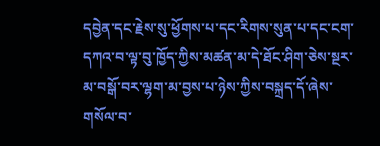དབྱེན་དང་རྗེས་སུ་ཕྱོགས་པ་དང་རིགས་སུན་པ་དང་ངག་དཀའ་བ་ལྟ་བུ་ཁྱོད་ཀྱིས་མཚན་མ་དེ་ཐོང་ཤིག་ཅེས་སྔར་མ་བསྒོ་བར་ལྷག་མ་བྱས་པ་ཉེས་ཀྱིས་བསྐྲད་དོ་ཞེས་གསོལ་བ་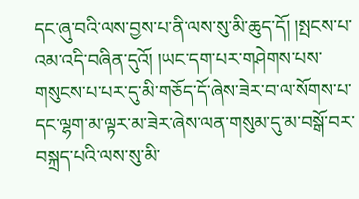དང་ཞུ་བའི་ལས་བྱས་པ་ནི་ལས་སུ་མི་ཆུད་དོ། །སྤངས་པ་འམ་འདི་བཞིན་དུའོ། །ཡང་དག་པར་གཤེགས་པས་གསུངས་པ་པར་དུ་མི་གཅོད་དོ་ཞེས་ཟེར་བ་ལ་སོགས་པ་དང་ལྷག་མ་ལྟར་མ་ཟེར་ཞེས་ལན་གསུམ་དུ་མ་བསྒོ་བར་བསྐྲད་པའི་ལས་སུ་མི་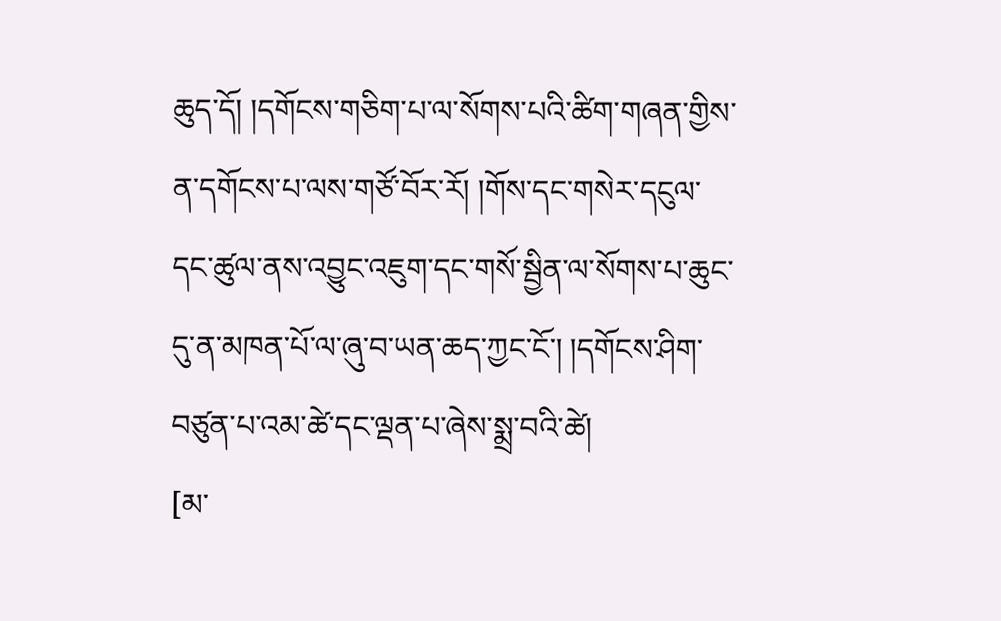ཆུད་དོ། །དགོངས་གཅིག་པ་ལ་སོགས་པའི་ཚིག་གཞན་གྱིས་ན་དགོངས་པ་ལས་གཙོ་བོར་རོ། །གོས་དང་གསེར་དངུལ་དང་ཚུལ་ནས་འབྱུང་འཇུག་དང་གསོ་སྦྱིན་ལ་སོགས་པ་ཆུང་དུ་ན་མཁན་པོ་ལ་ཞུ་བ་ཡན་ཆད་ཀྱང་ངོ་། །དགོངས་ཤིག་བཙུན་པ་འམ་ཚེ་དང་ལྡན་པ་ཞེས་སྨྲ་བའི་ཚེ།
[མ་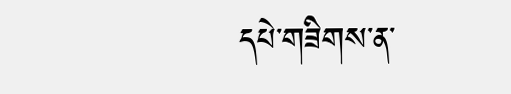དཔེ་གཟིགས་ན་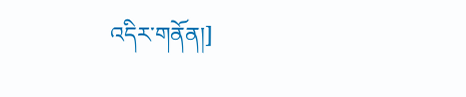འདིར་གནོན།]